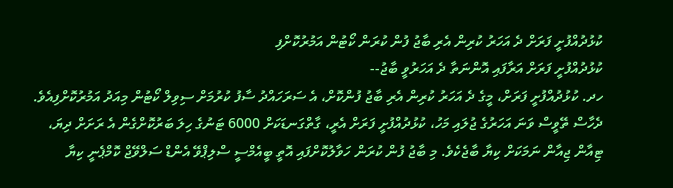ކުޅުދުއްފުށީ ފަރަށް ދެ އަހަރު ކުރިން އެރި ބާޖު ފުން ކުރަން ކޯޓުން އަމުރުކޮށްފި
ކުޅުދުއްފުށީ ފަރަށް އަރާފައި އޮންނަތާ ދެ އަހަރުވީ ބާޖު--
ހދ. ކުޅުދުއްފުށީ ފަރަށް، މީގެ ދެ އަހަރު ކުރިން އެރި ބާޖު ފުންކޮށް، އެ ސަރަހައްދު ސާފު ކުރުމަށް ސިވިލް ކޯޓުން މިއަދު އަމުރުކޮށްފިއެވެ.
ދެހާސް ތޭވީސް ވަނަ އަހަރުގެ ޖުލައި މަހު، ކުޅުދުއްފުށީ ފަރަށް އެރީ، ގާތްގަނޑަކަށް 6000 ޓަނުގެ ހިލަ ބަރުކޮށްގެން އެ ރަށަށް ދިޔަ، ޓިއާން ޖިއާން ނަމަކަށް ކިޔާ ބާޖެކެވެ. މި ބާޖު ފުން ކުރަން ހަވާލުކޮށްފައި އޮތީ ބީއެމްސީ ސްލިޕްވޭ އެންޑް ސަލްވޭޖް ކޮމްޕެނީ ކިޔާ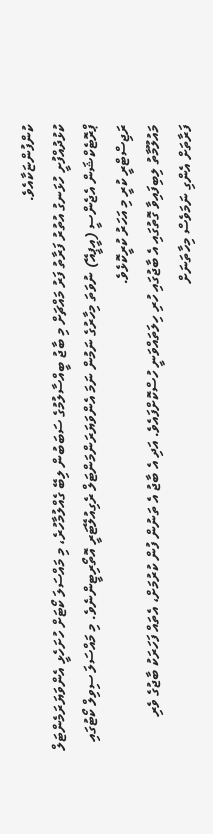ކުންފުންޏަކާއެވެ.
ކުޅުދުއްފުށީ ހުޅަނގު އުތުރު ފަރާތު ފަރު މައްޗަށް މި ބާޖު ބީއްސާލުމުގެ ސަބަބުން ލިބޭ ގެއްލުމާހުރެ، މި މައްސަލަ ކޯޓަށް ހުށަހެޅީ އެންވަޔަރަމެންޓަލް ޕްރޮޓެކްޝަން އެޖެންސީ (އީޕީއޭ) ނުވަތަ މިހާރުގެ ނަމުން ނަމަ އެންވަޔަރަންމަންޓަލް ރެގިއުލޭޓަރީ އޮތޯރިޓީންނެވެ. މި މައްސަލަ ސިވިލް ކޯޓުގައި ރަޖިސްޓްރީ ކުރީ މި އަހަރު ކުރީކޮޅެވެ.
މައުލޫމާތު ލިބިފައިވާ ގޮތުގައި އެ ބާޖުގައި ހުރި ހިލަތައްވަނީ ހުސްކޮށްފައެވެ. އަދި އެ ބާޖު އެ ތަނުން ފުން ކުރުމަށް، އެތައް ފަހަރަކު ބާޖުގެ ވެރި ފަރާތަށް އެންގި ނަމަވެސް މިހާތަނަށް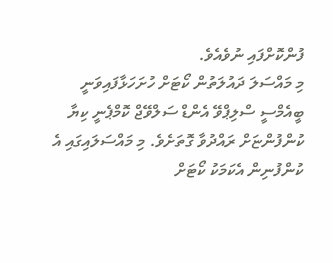ފުންކޮށްފައި ނުވެއެވެ.
މި މައްސަލަ ދައުލަތުން ކޯޓަށް ހުށަހަޅާފައިވަނީ ބީއެމްސީ ސްލިޕްވޭ އެންޑް ސަލްވޭޖް ކޮމްޕެނީ ކިޔާ ކުންފުންޏަށް ރައްދުވާ ގޮތަށެވެ. މި މައްސަލައިގައި އެ ކުންފުނިން އެކަމަކު ކޯޓަށް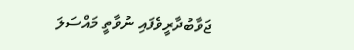ޖަވާބުދާރީވެފައި ނުވާތީ މައްސަލަ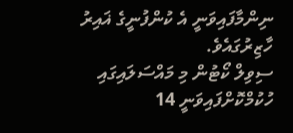ނިންމާފައިވަނީ އެ ކުންފުނީގެ ޣައިރު ހާޒިރުގައެވެ.
ސިވިލް ކޯޓުން މި މައްސަލައިގައި ހުކުމްކޮށްފައިވަނީ 14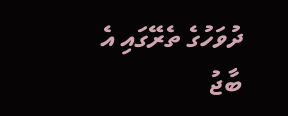ދުވަހުގެ ތެރޭގައި އެ ބާޖު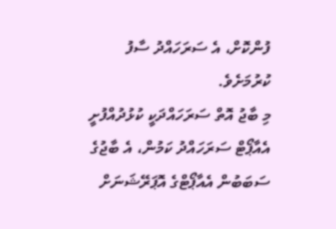ފުންކޮށް، އެ ސަރަހައްދު ސާފު ކުރުމަށެވެ.
މި ބާޖު އޮތް ސަރަހައްދަކީ ކުޅުދުއްފުށީ އެއާޕޯޓް ސަރަހައްދު ކަމުން، އެ ބާޖުގެ ސަބަބުން އެއާޕޯޓްގެ އޮޕަރޭޝަނަށް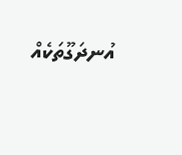އުނދަގޫތަކެއް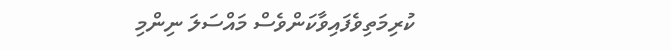ކުރިމަތިވެފައިވާކަންވެސް މައްސަލަ ނިންމި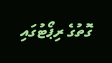ގޮތުގެ ރިޕޯޓުގައި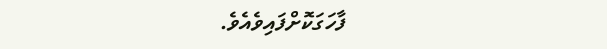ފާހަގަކޮށްފައިވެއެވެ.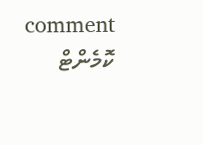comment ކޮމެންޓް